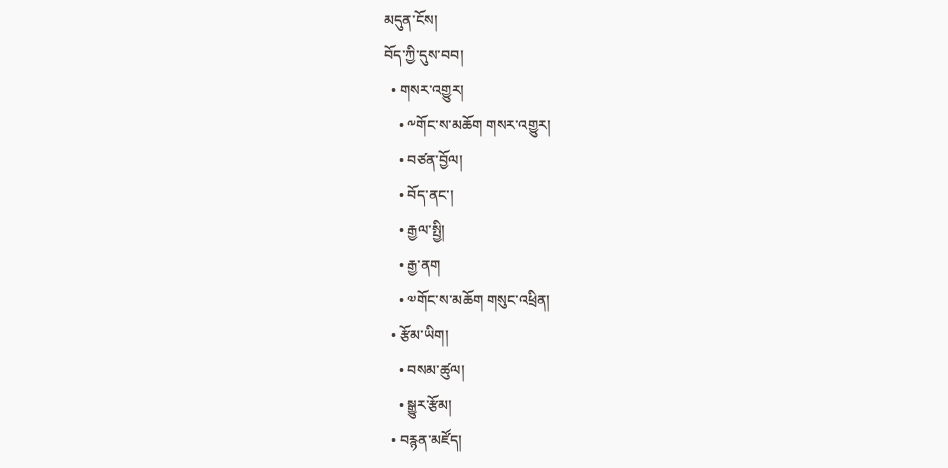མདུན་ངོས།
བོད་ཀྱི་དུས་བབ།
  • གསར་འགྱུར།
    • ༸གོང་ས་མཆོག གསར་འགྱུར།
    • བཙན་བྱོལ།
    • བོད་ནང་།
    • རྒྱལ་སྤྱི།
    • རྒྱ་ནག
    • ༧གོང་ས་མཆོག གསུང་འཕྲིན།
  • རྩོམ་ཡིག།
    • བསམ་ཚུལ།
    • སྒྱུར་རྩོམ།
  • བརྙན་མཛོད།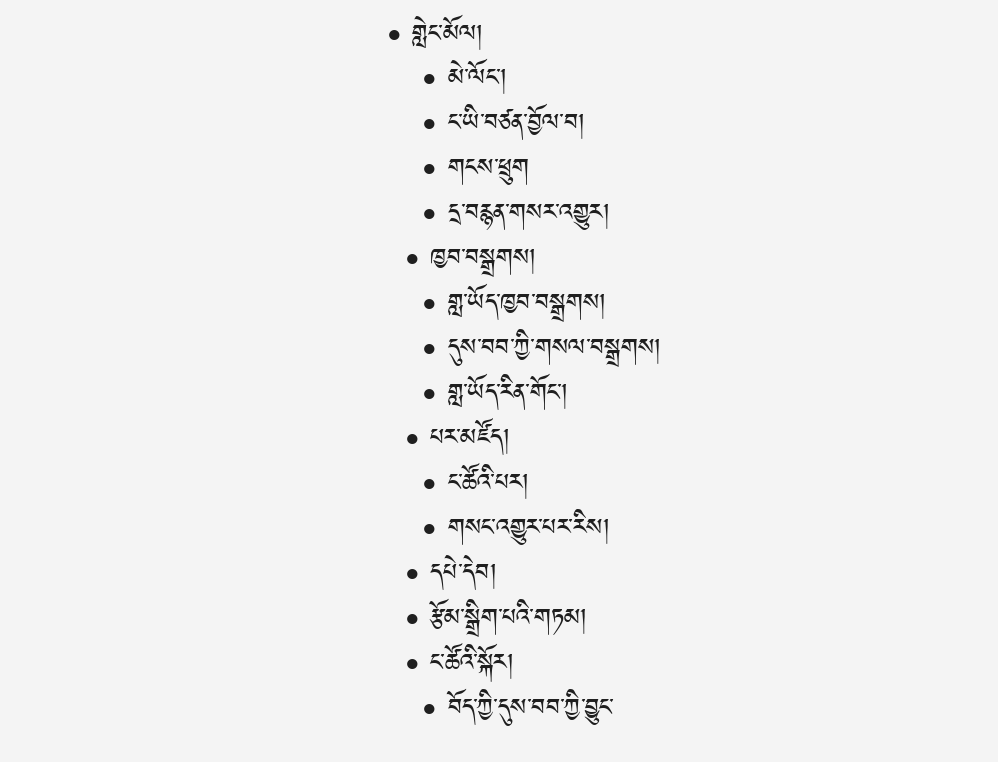• གླེང་མོལ།
    • མེ་ལོང་།
    • ང་ཡི་བཙན་བྱོལ་བ།
    • གངས་ཕྲུག
    • དྲ་བརྙན་གསར་འགྱུར།
  • ཁྱབ་བསྒྲགས།
    • གླ་ཡོད་ཁྱབ་བསྒྲགས།
    • དུས་བབ་ཀྱི་གསལ་བསྒྲགས།
    • གླ་ཡོད་རིན་གོང་།
  • པར་མཛོད།
    • ང་ཚོའི་པར།
    • གསང་འགྱུར་པར་རིས།
  • དཔེ་དེབ།
  • རྩོམ་སྒྲིག་པའི་གཏམ།
  • ང་ཚོའི་སྐོར།
    • བོད་ཀྱི་དུས་བབ་ཀྱི་བྱུང་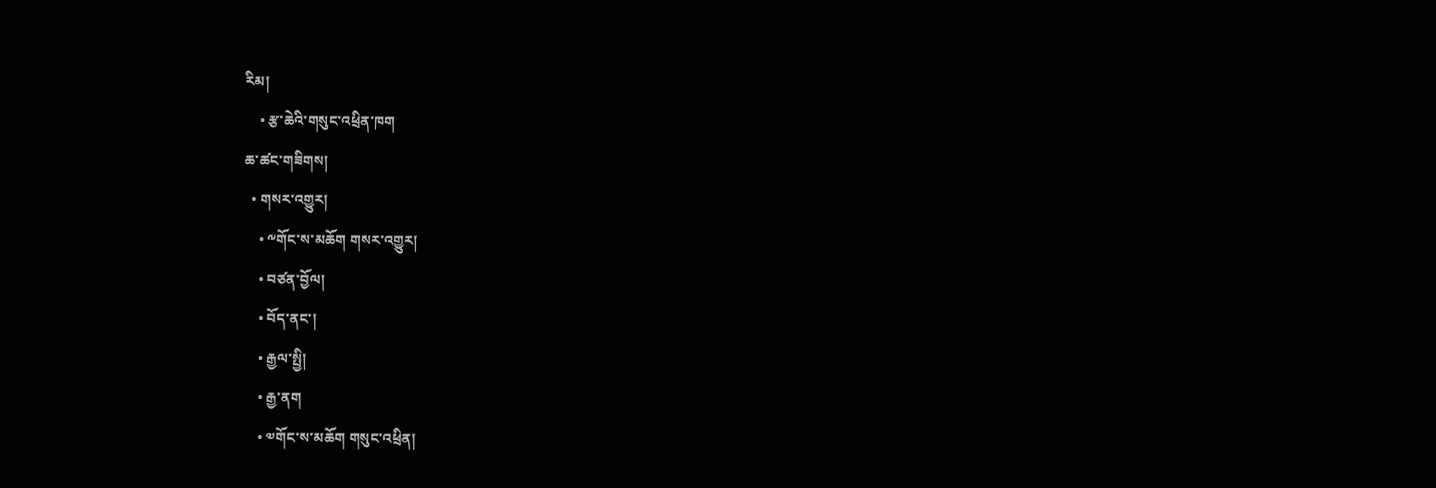རིམ།
    • རྩ་ཆེའི་གསུང་འཕྲིན་ཁག
ཆ་ཚང་གཟིགས།
  • གསར་འགྱུར།
    • ༸གོང་ས་མཆོག གསར་འགྱུར།
    • བཙན་བྱོལ།
    • བོད་ནང་།
    • རྒྱལ་སྤྱི།
    • རྒྱ་ནག
    • ༧གོང་ས་མཆོག གསུང་འཕྲིན།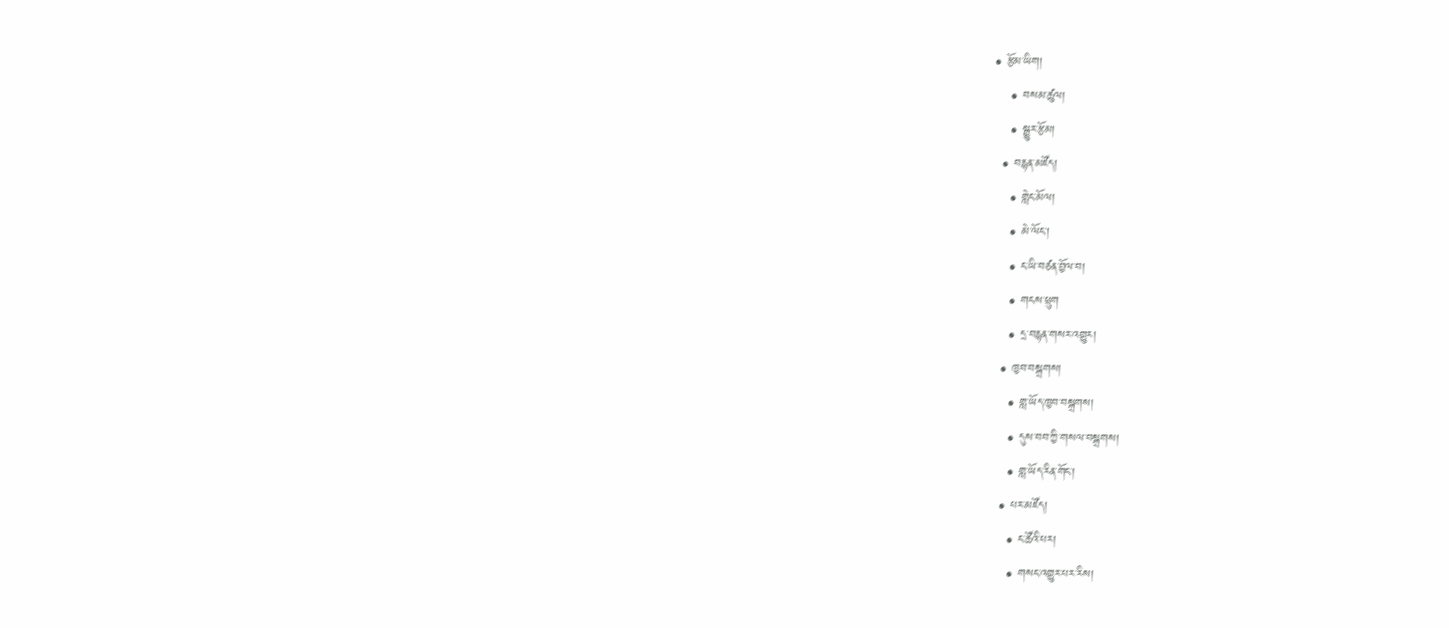• རྩོམ་ཡིག།
    • བསམ་ཚུལ།
    • སྒྱུར་རྩོམ།
  • བརྙན་མཛོད།
    • གླེང་མོལ།
    • མེ་ལོང་།
    • ང་ཡི་བཙན་བྱོལ་བ།
    • གངས་ཕྲུག
    • དྲ་བརྙན་གསར་འགྱུར།
  • ཁྱབ་བསྒྲགས།
    • གླ་ཡོད་ཁྱབ་བསྒྲགས།
    • དུས་བབ་ཀྱི་གསལ་བསྒྲགས།
    • གླ་ཡོད་རིན་གོང་།
  • པར་མཛོད།
    • ང་ཚོའི་པར།
    • གསང་འགྱུར་པར་རིས།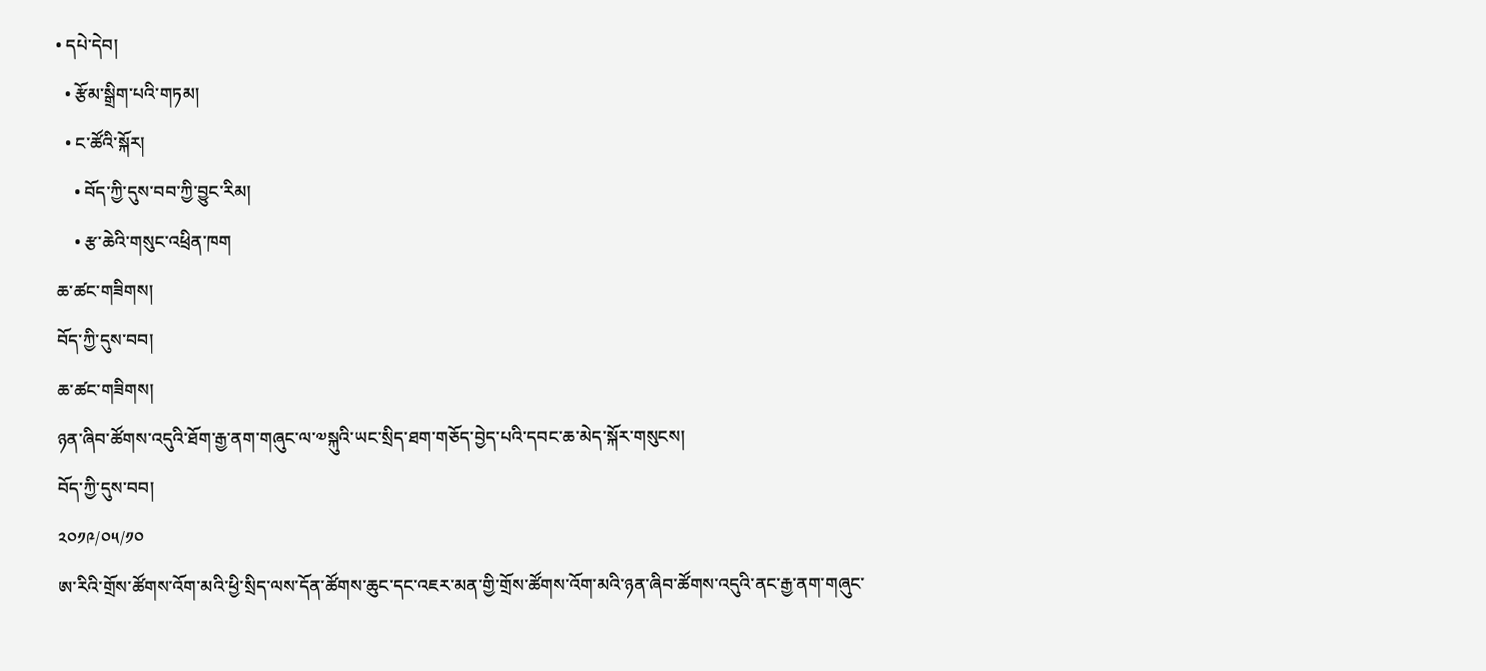• དཔེ་དེབ།
  • རྩོམ་སྒྲིག་པའི་གཏམ།
  • ང་ཚོའི་སྐོར།
    • བོད་ཀྱི་དུས་བབ་ཀྱི་བྱུང་རིམ།
    • རྩ་ཆེའི་གསུང་འཕྲིན་ཁག
ཆ་ཚང་གཟིགས།
བོད་ཀྱི་དུས་བབ།
ཆ་ཚང་གཟིགས།
ཉན་ཞིབ་ཚོགས་འདུའི་ཐོག་རྒྱ་ནག་གཞུང་ལ་༧སྐུའི་ཡང་སྲིད་ཐག་གཅོད་བྱེད་པའི་དབང་ཆ་མེད་སྐོར་གསུངས།
བོད་ཀྱི་དུས་བབ།
༢༠༡༩/༠༥/༡༠
ཨ་རིའི་གྲོས་ཚོགས་འོག་མའི་ཕྱི་སྲིད་ལས་དོན་ཚོགས་ཆུང་དང་འཇར་མན་གྱི་གྲོས་ཚོགས་འོག་མའི་ཉན་ཞིབ་ཚོགས་འདུའི་ནང་རྒྱ་ནག་གཞུང་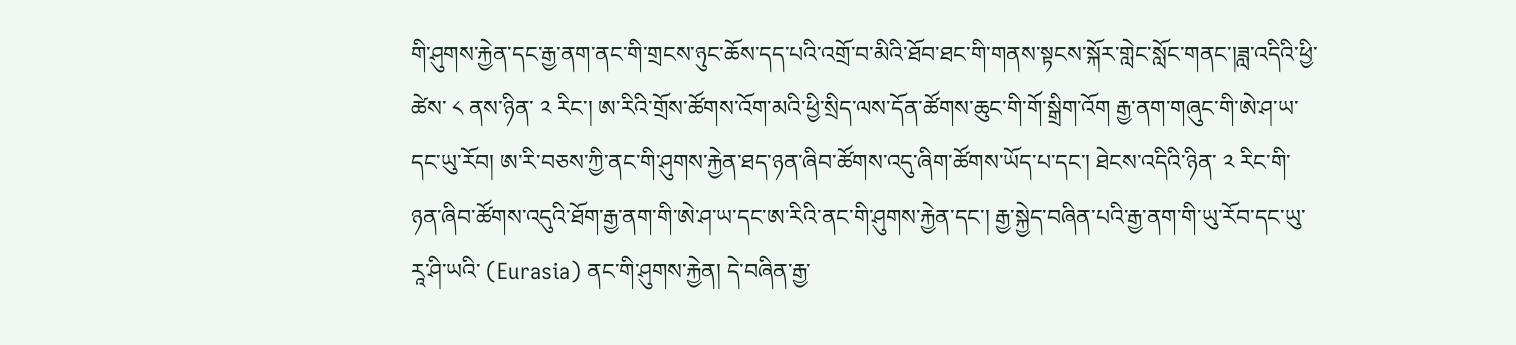གི་ཤུགས་རྐྱེན་དང་རྒྱ་ནག་ནང་གི་གྲངས་ཉུང་ཆོས་དད་པའི་འགྲོ་བ་མིའི་ཐོབ་ཐང་གི་གནས་སྟངས་སྐོར་གླེང་སློང་གནང་།ཟླ་འདིའི་ཕྱི་ཚེས་ ༨ ནས་ཉིན་ ༢ རིང་། ཨ་རིའི་གྲོས་ཚོགས་འོག་མའི་ཕྱི་སྲིད་ལས་དོན་ཚོགས་ཆུང་གི་གོ་སྒྲིག་འོག རྒྱ་ནག་གཞུང་གི་ཨེ་ཤ་ཡ་དང་ཡུ་རོབ། ཨ་རི་བཅས་ཀྱི་ནང་གི་ཤུགས་རྐྱེན་ཐད་ཉན་ཞིབ་ཚོགས་འདུ་ཞིག་ཚོགས་ཡོད་པ་དང་། ཐེངས་འདིའི་ཉིན་ ༢ རིང་གི་ཉན་ཞིབ་ཚོགས་འདུའི་ཐོག་རྒྱ་ནག་གི་ཨེ་ཤ་ཡ་དང་ཨ་རིའི་ནང་གི་ཤུགས་རྐྱེན་དང་། རྒྱ་སྐྱེད་བཞིན་པའི་རྒྱ་ནག་གི་ཡུ་རོབ་དང་ཡུ་རཱ་ཤི་ཡའི་ (Eurasia) ནང་གི་ཤུགས་རྐྱེན། དེ་བཞིན་རྒྱ་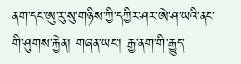ནག་དང་ཨུ་རུ་སུ་གཉིས་ཀྱི་དཀྱིར་ཤར་ཨེ་ཤ་ཡའི་ནང་གི་ཤུགས་རྐྱེན། གཞན་ཡང་། རྒྱ་ནག་གི་རྒྱུད་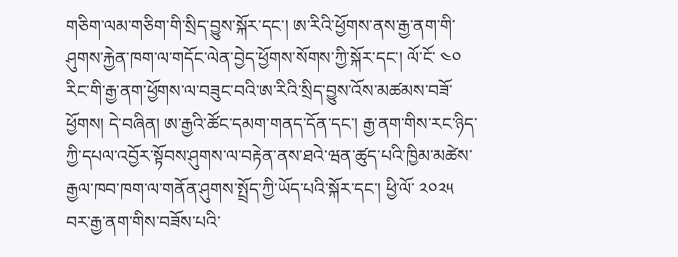གཅིག་ལམ་གཅིག་གི་སྲིད་བྱུས་སྐོར་དང་། ཨ་རིའི་ཕྱོགས་ནས་རྒྱ་ནག་གི་ཤུགས་རྐྱེན་ཁག་ལ་གདོང་ལེན་བྱེད་ཕྱོགས་སོགས་ཀྱི་སྐོར་དང་། ལོ་ངོ་ ༤༠ རིང་གི་རྒྱ་ནག་ཕྱོགས་ལ་བཟུང་བའི་ཨ་རིའི་སྲིད་བྱུས་འོས་མཚམས་བཟོ་ཕྱོགས། དེ་བཞིན། ཨ་རྒྱའི་ཚོང་དམག་གནད་དོན་དང་། རྒྱ་ནག་གིས་རང་ཉིད་ཀྱི་དཔལ་འབྱོར་སྟོབས་ཤུགས་ལ་བརྟེན་ནས་ཐའེ་ཝན་ཚུད་པའི་ཁྱིམ་མཚེས་རྒྱལ་ཁབ་ཁག་ལ་གནོན་ཤུགས་སྤྲོད་ཀྱི་ཡོད་པའི་སྐོར་དང་། ཕྱི་ལོ་ ༢༠༢༥ བར་རྒྱ་ནག་གིས་བཟོས་པའི་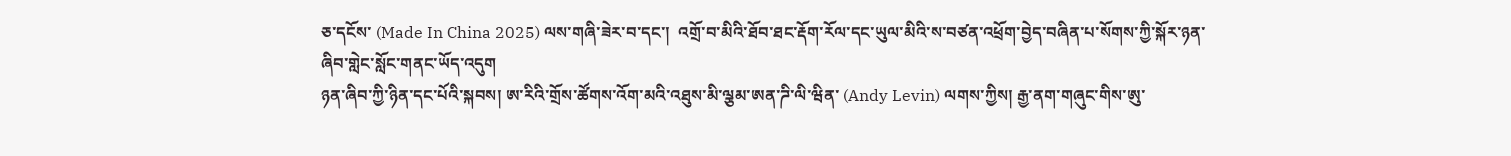ཅ་དངོས་ (Made In China 2025) ལས་གཞི་ཟེར་བ་དང་།  འགྲོ་བ་མིའི་ཐོབ་ཐང་རྡོག་རོལ་དང་ཡུལ་མིའི་ས་བཙན་འཕྲོག་བྱེད་བཞིན་པ་སོགས་ཀྱི་སྐོར་ཉན་ཞིབ་གླེང་སློང་གནང་ཡོད་འདུག
ཉན་ཞིབ་ཀྱི་ཉིན་དང་པོའི་སྐབས། ཨ་རིའི་གྲོས་ཚོགས་འོག་མའི་འཐུས་མི་ལྕམ་ཨན་ཌི་ལི་ཝིན་ (Andy Levin) ལགས་ཀྱིས། རྒྱ་ནག་གཞུང་གིས་ཨུ་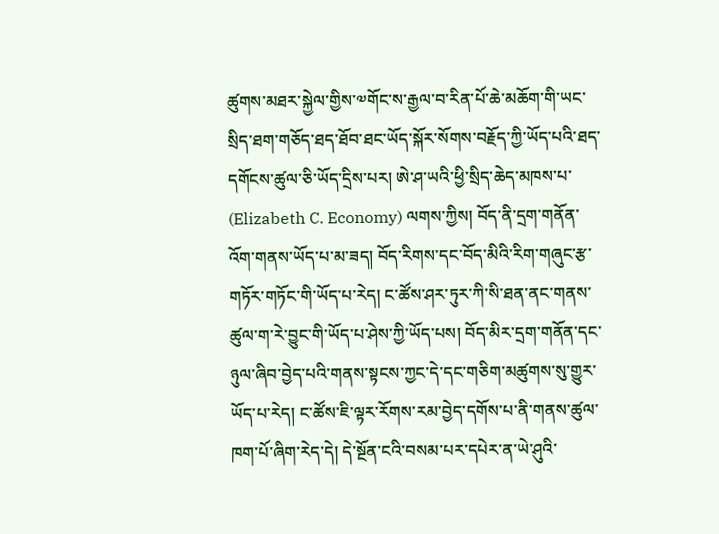ཚུགས་མཐར་སྐྱེལ་གྱིས་༧གོང་ས་རྒྱལ་བ་རིན་པོ་ཆེ་མཆོག་གི་ཡང་སྲིད་ཐག་གཅོད་ཐད་ཐོབ་ཐང་ཡོད་སྐོར་སོགས་བརྗོད་ཀྱི་ཡོད་པའི་ཐད་དགོངས་ཚུལ་ཅི་ཡོད་དྲིས་པར། ཨེ་ཤ་ཡའི་ཕྱི་སྲིད་ཆེད་མཁས་པ་ (Elizabeth C. Economy) ལགས་ཀྱིས། བོད་ནི་དྲག་གནོན་འོག་གནས་ཡོད་པ་མ་ཟད། བོད་རིགས་དང་བོད་མིའི་རིག་གཞུང་རྩ་གཏོར་གཏོང་གི་ཡོད་པ་རེད། ང་ཚོས་ཤར་ཏུར་ཀི་སི་ཐན་ནང་གནས་ཚུལ་ག་རེ་བྱུང་གི་ཡོད་པ་ཤེས་ཀྱི་ཡོད་པས། བོད་མིར་དྲག་གནོན་དང་ཉུལ་ཞིབ་བྱེད་པའི་གནས་སྟངས་ཀྱང་དེ་དང་གཅིག་མཚུགས་སུ་གྱུར་ཡོད་པ་རེད། ང་ཚོས་ཇི་ལྟར་རོགས་རམ་བྱེད་དགོས་པ་ནི་གནས་ཚུལ་ཁག་པོ་ཞིག་རེད་དེ། དེ་སྔོན་ངའི་བསམ་པར་དཔེར་ན་ཡེ་ཤུའི་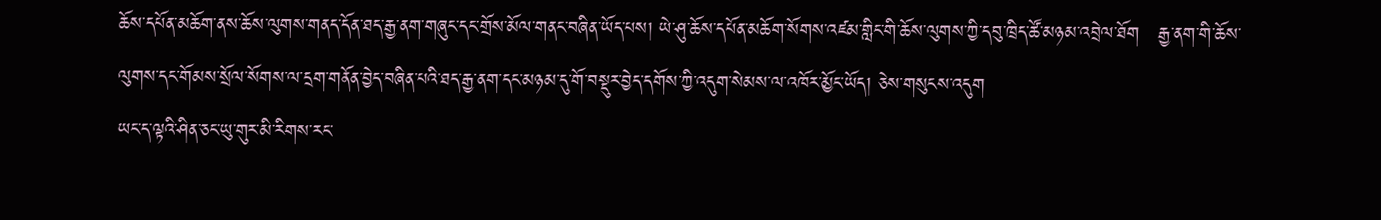ཆོས་དཔོན་མཆོག་ནས་ཆོས་ལུགས་གནད་དོན་ཐད་རྒྱ་ནག་གཞུང་དང་གྲོས་མོལ་གནང་བཞིན་ཡོད་པས། ཡེ་ཤུ་ཆོས་དཔོན་མཆོག་སོགས་འཛམ་གླིང་གི་ཆོས་ལུགས་ཀྱི་དབུ་ཁྲིད་ཚོ་མཉམ་འབྲེལ་ཐོག   རྒྱ་ནག་གི་ཆོས་ལུགས་དང་གོམས་སྲོལ་སོགས་ལ་དྲག་གནོན་བྱེད་བཞིན་པའི་ཐད་རྒྱ་ནག་དང་མཉམ་དུ་གོ་བསྡུར་བྱེད་དགོས་ཀྱི་འདུག་སེམས་ལ་འཁོར་མྱོང་ཡོད། ཅེས་གསུངས་འདུག
ཡང་ད་ལྟའི་ཤིན་ཅང་ཡུ་གུར་མི་རིགས་རང་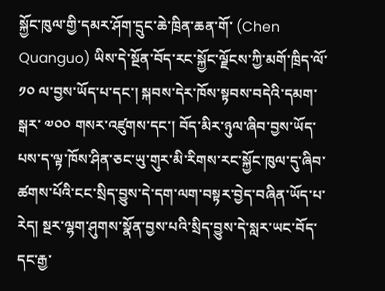སྐྱོང་ཁུལ་གྱི་དམར་ཤོག་དྲུང་ཆེ་ཁྲིན་ཆན་གོ་ (Chen Quanguo) ཡིས་དེ་སྔོན་བོད་རང་སྐྱོང་ལྗོངས་ཀྱི་མགོ་ཁྲིད་ལོ་ ༡༠ ལ་བྱས་ཡོད་པ་དང་། སྐབས་དེར་ཁོས་སྟབས་བདེའི་དམག་སྒར་ ༧༠༠ གསར་འཛུགས་དང་། བོད་མིར་ཉུལ་ཞིབ་བྱས་ཡོད་པས་ད་ལྟ་ཁོས་ཤིན་ཅང་ཡུ་གུར་མི་རིགས་རང་སྐྱོང་ཁུལ་དུ་ཞིབ་ཚགས་པོའི་ངང་སྲིད་བྱུས་དེ་དག་ལག་བསྟར་བྱེད་བཞིན་ཡོད་པ་རེད། སྔར་ལྷག་ཤུགས་སྣོན་བྱས་པའི་སྲིད་བྱུས་དེ་སླར་ཡང་བོད་དང་རྒྱ་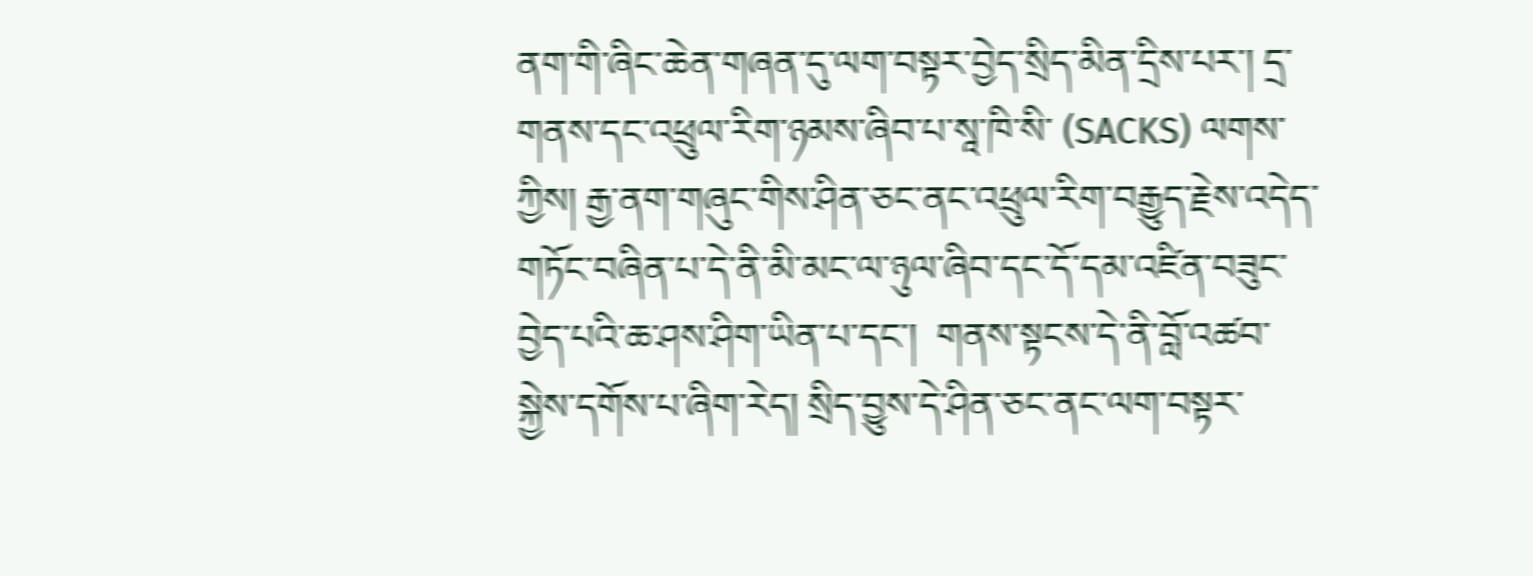ནག་གི་ཞིང་ཆེན་གཞན་དུ་ལག་བསྟར་བྱེད་སྲིད་མིན་དྲིས་པར་། དྲ་གནས་དང་འཕྲུལ་རིག་ཉམས་ཞིབ་པ་སཱ་ཁི་སི་ (SACKS) ལགས་ཀྱིས། རྒྱ་ནག་གཞུང་གིས་ཤིན་ཅང་ནང་འཕྲུལ་རིག་བརྒྱུད་རྗེས་འདེད་གཏོང་བཞིན་པ་དེ་ནི་མི་མང་ལ་ཉུལ་ཞིབ་དང་དོ་དམ་འཛིན་བཟུང་བྱེད་པའི་ཆ་ཤས་ཤིག་ཡིན་པ་དང་།  གནས་སྟངས་དེ་ནི་བློ་འཚབ་སྐྱེས་དགོས་པ་ཞིག་རེད། སྲིད་བྱུས་དེ་ཤིན་ཅང་ནང་ལག་བསྟར་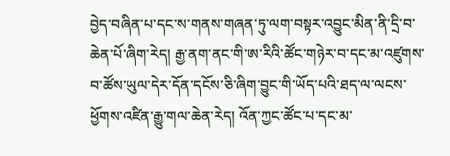བྱེད་བཞིན་པ་དང་ས་གནས་གཞན་ཏུ་ལག་བསྟར་འབྱུང་མིན་ནི་དྲི་བ་ཆེན་པོ་ཞིག་རེད། རྒྱ་ནག་ནང་གི་ཨ་རིའི་ཚོང་གཉེར་བ་དང་མ་འཛུགས་བ་ཚོས་ཡུལ་དེར་དོན་དངོས་ཅི་ཞིག་བྱུང་གི་ཡོད་པའི་ཐད་ལ་ལངས་ཕྱོགས་འཛིན་རྒྱུ་གལ་ཆེན་རེད། འོན་ཀྱང་ཚོང་པ་དང་མ་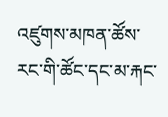འཛུགས་མཁན་ཚོས་རང་གི་ཚོང་དང་མ་རྐང་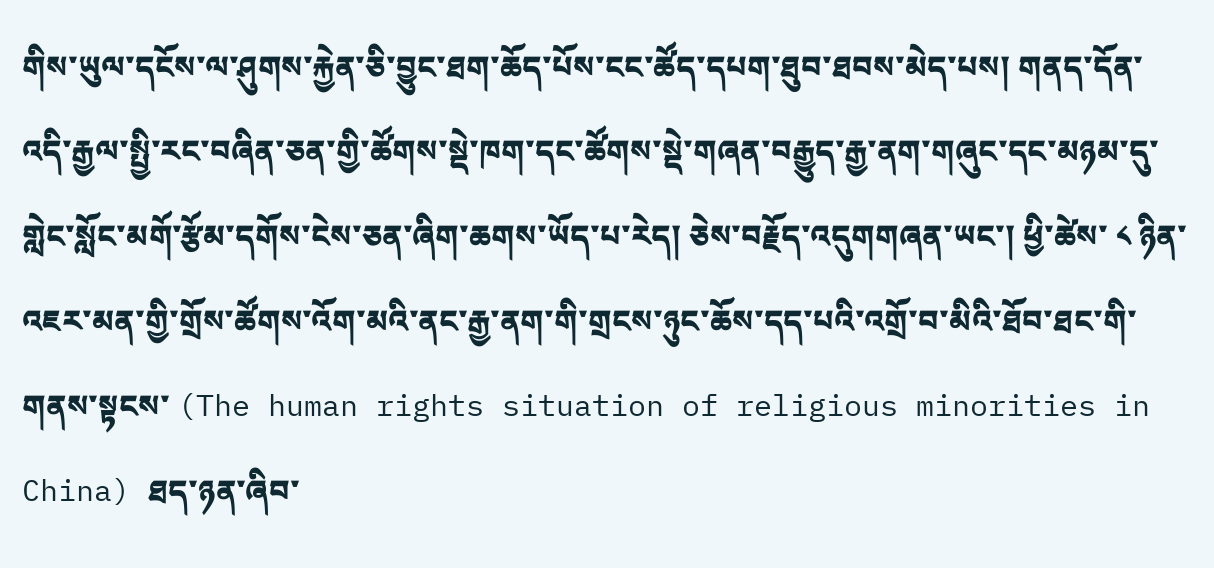གིས་ཡུལ་དངོས་ལ་ཤུགས་རྐྱེན་ཅི་བྱུང་ཐག་ཆོད་པོས་ངང་ཚོད་དཔག་ཐུབ་ཐབས་མེད་པས། གནད་དོན་འདི་རྒྱལ་སྤྱི་རང་བཞིན་ཅན་གྱི་ཚོགས་སྡེ་ཁག་དང་ཚོགས་སྡེ་གཞན་བརྒྱུད་རྒྱ་ནག་གཞུང་དང་མཉམ་དུ་གླེང་སློང་མགོ་རྩོམ་དགོས་ངེས་ཅན་ཞིག་ཆགས་ཡོད་པ་རེད། ཅེས་བརྗོད་འདུགགཞན་ཡང་། ཕྱི་ཚེས་ ༨ ཉིན་འཇར་མན་གྱི་གྲོས་ཚོགས་འོག་མའི་ནང་རྒྱ་ནག་གི་གྲངས་ཉུང་ཆོས་དད་པའི་འགྲོ་བ་མིའི་ཐོབ་ཐང་གི་གནས་སྟངས་ (The human rights situation of religious minorities in China) ཐད་ཉན་ཞིབ་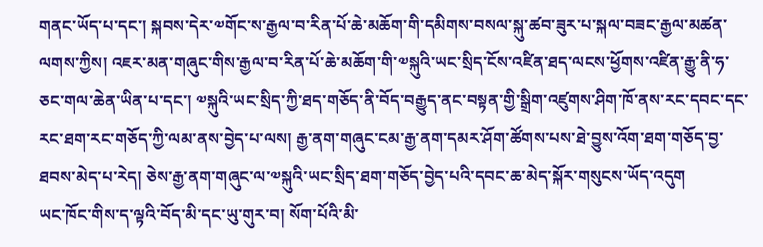གནང་ཡོད་པ་དང་། སྐབས་དེར་༧གོང་ས་རྒྱལ་བ་རིན་པོ་ཆེ་མཆོག་གི་དམིགས་བསལ་སྐུ་ཚབ་ཟུར་པ་སྐལ་བཟང་རྒྱལ་མཚན་ལགས་ཀྱིས། འཇར་མན་གཞུང་གིས་རྒྱལ་བ་རིན་པོ་ཆེ་མཆོག་གི་༧སྐུའི་ཡང་སྲིད་ངོས་འཛིན་ཐད་ལངས་ཕྱོགས་འཛིན་རྒྱུ་ནི་ཧ་ཅང་གལ་ཆེན་ཡིན་པ་དང་། ༧སྐུའི་ཡང་སྲིད་ཀྱི་ཐད་གཅོད་ནི་བོད་བརྒྱུད་ནང་བསྟན་གྱི་སྒྲིག་འཛུགས་ཤིག་ཁོ་ནས་རང་དབང་དང་རང་ཐག་རང་གཅོད་ཀྱི་ལམ་ནས་བྱེད་པ་ལས། རྒྱ་ནག་གཞུང་ངམ་རྒྱ་ནག་དམར་ཤོག་ཚོགས་པས་ཐེ་བྱུས་འོག་ཐག་གཅོད་བྱ་ཐབས་མེད་པ་རེད། ཅེས་རྒྱ་ནག་གཞུང་ལ་༧སྐུའི་ཡང་སྲིད་ཐག་གཅོད་བྱེད་པའི་དབང་ཆ་མེད་སྐོར་གསུངས་ཡོད་འདུག
ཡང་ཁོང་གིས་ད་ལྟའི་བོད་མི་དང་ཡུ་གུར་བ། སོག་པོའི་མི་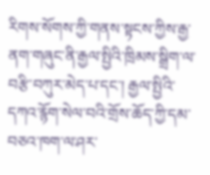རིགས་སོགས་ཀྱི་གནས་སྟངས་ཀྱིས་རྒྱ་ནག་གཞུང་ནི་རྒྱལ་སྤྱིའི་ཁྲིམས་སྒྲིག་ལ་བརྩི་བཀུར་མེད་པ་དང་། རྒྱལ་སྤྱིའི་དཀའ་རྙོག་སེལ་བའི་གྲོས་ཆོད་ཀྱི་དམ་བཅའ་ཁག་ལ་ཤར་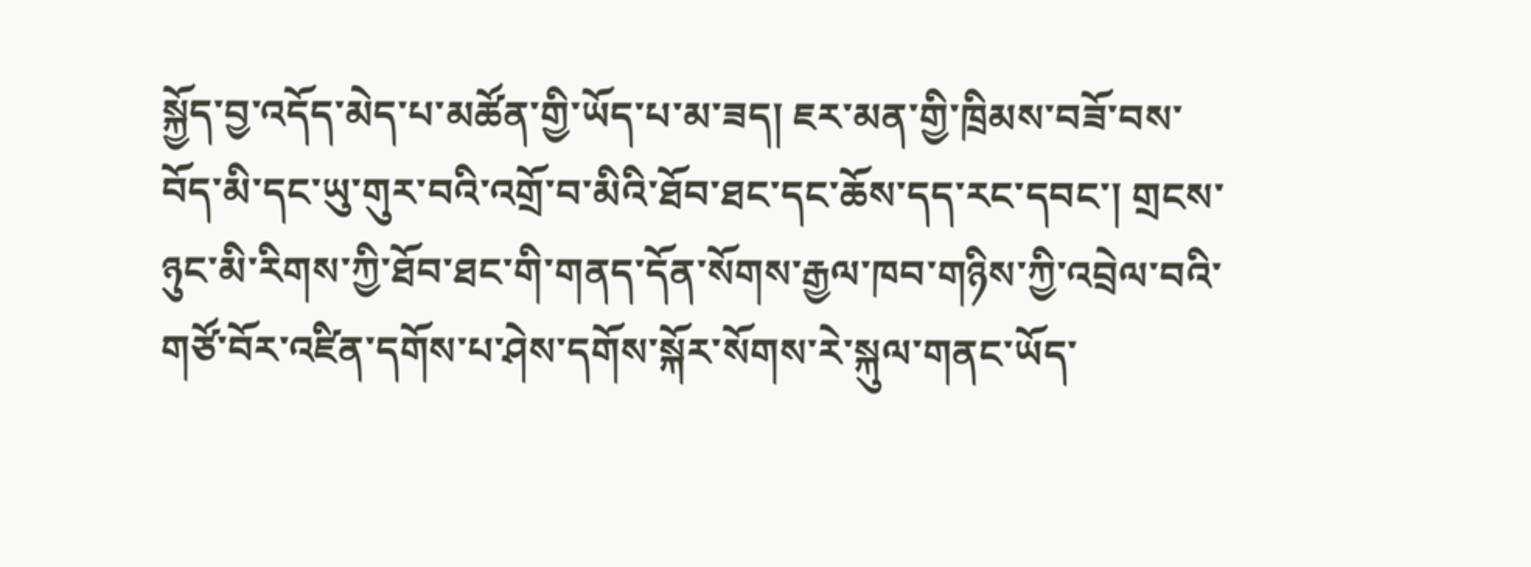སྐྱོད་བྱ་འདོད་མེད་པ་མཚོན་གྱི་ཡོད་པ་མ་ཟད། ཇར་མན་གྱི་ཁྲིམས་བཟོ་བས་བོད་མི་དང་ཡུ་གུར་བའི་འགྲོ་བ་མིའི་ཐོབ་ཐང་དང་ཆོས་དད་རང་དབང་། གྲངས་ཉུང་མི་རིགས་ཀྱི་ཐོབ་ཐང་གི་གནད་དོན་སོགས་རྒྱལ་ཁབ་གཉིས་ཀྱི་འབྲེལ་བའི་གཙོ་བོར་འཛིན་དགོས་པ་ཤེས་དགོས་སྐོར་སོགས་རེ་སྐུལ་གནང་ཡོད་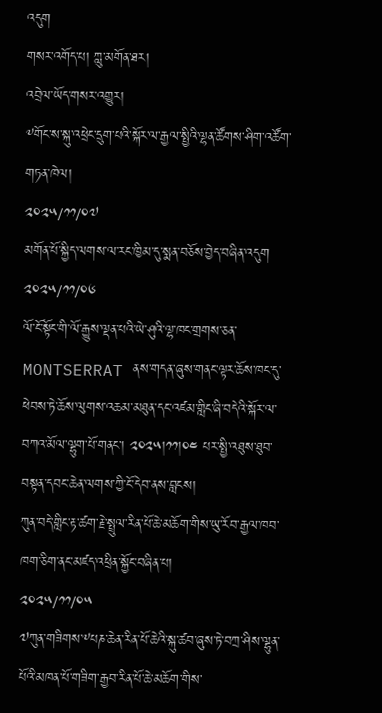འདུག
གསར་འགོད་པ། ཀླུ་མགོན་ཐར།
འབྲེལ་ཡོད་གསར་འགྱུར།
༸གོང་ས་སྐུ་འཕྲེང་དྲུག་པའི་སྐོར་ལ་རྒྱལ་སྤྱིའི་ལྷན་ཚོགས་ཤིག་འཚོག་གཏན་ཁེལ།
༢༠༢༥/༡༡/༠༧
མགོན་པོ་སྐྱིད་ལགས་ལ་རང་ཁྱིམ་དུ་སྨན་བཅོས་བྱེད་བཞིན་འདུག
༢༠༢༥/༡༡/༠༦
ལོ་ངོ་སྟོང་གི་ལོ་རྒྱུས་ལྡན་པའི་ཡེ་ཤུའི་ལྷ་ཁང་གྲགས་ཅན་ MONTSERRAT ནས་གདན་ཞུས་གནང་ལྟར་ཆོས་ཁང་དུ་ཕེབས་ཏེ་ཆོས་ལུགས་འཆམ་མཐུན་དང་འཛམ་གླིང་ཞི་བདེའི་སྐོར་ལ་བཀའ་མོལ་ལྷུག་པོ་གནང་། ༢༠༢༥།༡༡།༠༤ པར་སྤྱི་འཐུས་ཐུབ་བསྟན་དབང་ཆེན་ལགས་ཀྱི་ངོ་དེབ་ནས་བླངས།
ཀུན་བདེ་གླིང་རྟ་ཚག་རྗེ་སྤྲུལ་རིན་པོ་ཆེ་མཆོག་གིས་ཡུ་རོབ་རྒྱལ་ཁབ་ཁག་ཅིག་ནང་མཛད་འཕྲིན་སྐྱོང་བཞིན་པ།
༢༠༢༥/༡༡/༠༥
༧ཀུན་གཟིགས་༸པཎ་ཆེན་རིན་པོ་ཆེའི་སྐུ་ཚབ་ཞུས་ཏེ་བཀྲ་ཤིས་ལྷུན་པོའི་མཁན་པོ་གཟིག་རྒྱབ་རིན་པོ་ཆེ་མཆོག་གིས་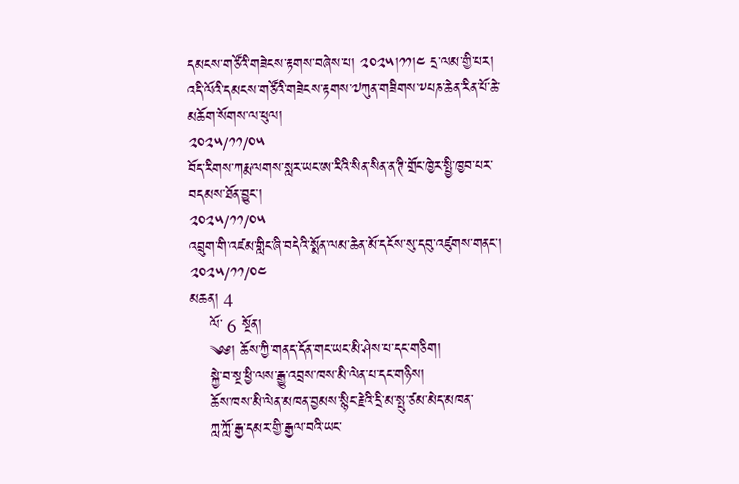དམངས་གཙོའི་གཟེངས་རྟགས་བཞེས་པ། ༢༠༢༥།༡༡།༤ དྲ་ལམ་གྱི་པར།
འདི་ལོའི་དམངས་གཙོའི་གཟེངས་རྟགས་༧ཀུན་གཟིགས་༸པཎ་ཆེན་རིན་པོ་ཆེ་མཆོག་སོགས་ལ་ཕུལ།
༢༠༢༥/༡༡/༠༥
བོད་རིགས་ཀརྨ་ལགས་སླར་ཡང་ཨ་རིའི་སིན་སིན་ན་ཊི་གྲོང་ཁྱེར་སྤྱི་ཁྱབ་པར་བདམས་ཐོན་བྱུང་།
༢༠༢༥/༡༡/༠༥
འབྲུག་གི་འཛམ་གླིང་ཞི་བདེའི་སྨོན་ལམ་ཆེན་མོ་དངོས་སུ་དབུ་འཛུགས་གནང་།
༢༠༢༥/༡༡/༠༤
མཆན། 4
    ལོ་ 6 སྔོན།
    ༄༅། ཆོས་ཀྱི་གནད་དོན་གང་ཡང་མི་ཤེས་པ་དང་གཅིག།
    སྐྱེ་བ་སྔ་ཕྱི་ལས་རྒྱུ་འབྲས་ཁས་མི་ལེན་པ་དང་གཉིས།
    ཆོས་ཁས་མི་ལེན་མཁན་བྱམས་སྙིང་རྗེའི་དྲི་མ་སྤུ་ཙམ་མེད་མཁན་
    ཀླ་ཀློ་རྒྱ་དམར་གྱི་རྒྱལ་བའི་ཡང་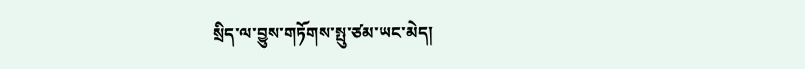སྲིད་ལ་བྱུས་གཏོགས་སྤུ་ཙམ་ཡང་མེད།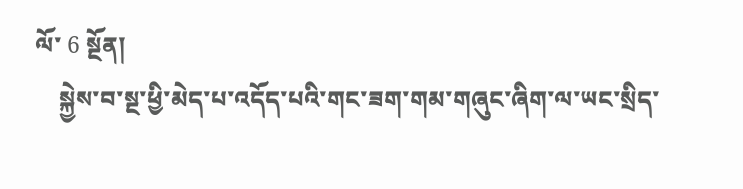ལོ་ 6 སྔོན།
    སྐྱེས་བ་སྔ་ཕྱི་མེད་པ་འདོད་པའི་གང་ཟག་གམ་གཞུང་ཞིག་ལ་ཡང་སྲིད་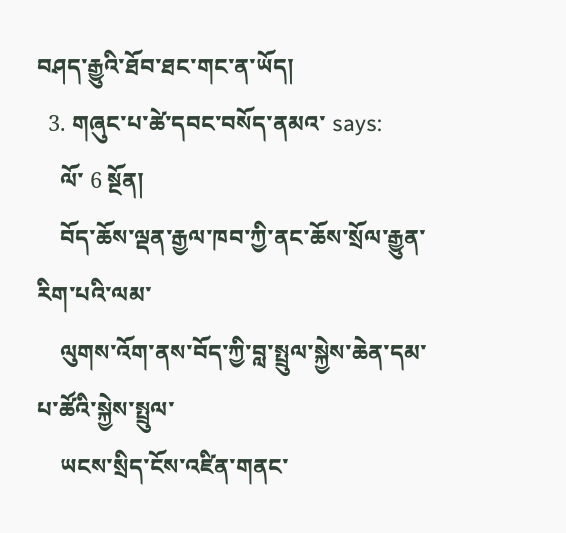བཤད་རྒྱུའི་ཐོབ་ཐང་གང་ན་ཡོད།
  3. གཞུང་པ་ཚེ་དབང་བསོད་ནམའ་ says:
    ལོ་ 6 སྔོན།
    བོད་ཆོས་ལྡན་རྒྱལ་ཁབ་ཀྱི་ནང་ཆོས་སྲོལ་རྒྱུན་རིག་པའི་ལམ་
    ལུགས་འོག་ནས་བོད་ཀྱི་བླ་སྤྲུལ་སྐྱེས་ཆེན་དམ་པ་ཚོའི་སྐྱེས་སྤྲུལ་
    ཡངས་སྲིད་ངོས་འཛིན་གནང་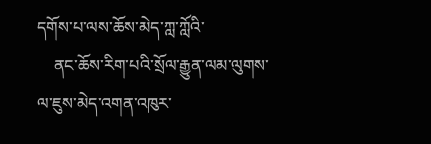དགོས་པ་ལས་ཆོས་མེད་ཀླ་ཀློའི་
    ནང་ཆོས་རིག་པའི་སྲོལ་རྒྱུན་ལམ་ལུགས་ལ་ཇུས་མེད་འགན་འཁུར་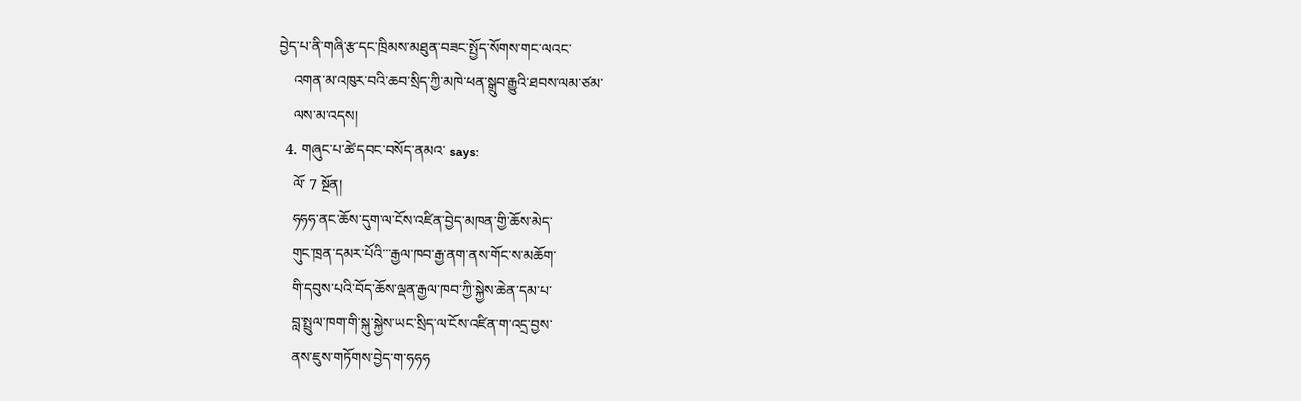བྱེད་པ་ནི་གཞི་རྩ་དང་ཁྲིམས་མཐུན་བཟང་སྤྱོད་སོགས་གང་ལའང་
    འགན་མ་འཁུར་བའི་ཆབ་སྲིད་ཀྱི་མཁེ་ཕན་སྒྲུབ་རྒྱུའི་ཐབས་ལམ་ཙམ་
    ལས་མ་འདས།
  4. གཞུང་པ་ཚེ་དབང་བསོད་ནམའ་ says:
    ལོ་ 7 སྔོན།
    ཧཧཧ་ནང་ཆོས་དུག་ལ་ངོས་འཛིན་བྱེད་མཁན་གྱི་ཆོས་མེད་
    གུང་ཁྲན་དམར་པོའི་་་རྒྱལ་ཁབ་རྒྱ་ནག་ནས་གོང་ས་མཆོག་
    གི་དབུས་པའི་བོད་ཆོས་ལྡན་རྒྱལ་ཁབ་ཀྱི་སྐྱེས་ཆེན་དམ་པ་
    བླ་སྤྲུལ་ཁག་གི་སྐུ་སྐྱེས་ཡང་སྲིད་ལ་ངོས་འཛིན་ག་འདྲ་བྱས་
    ནས་ཇུས་གཏོགས་བྱེད་ག་ཧཧཧ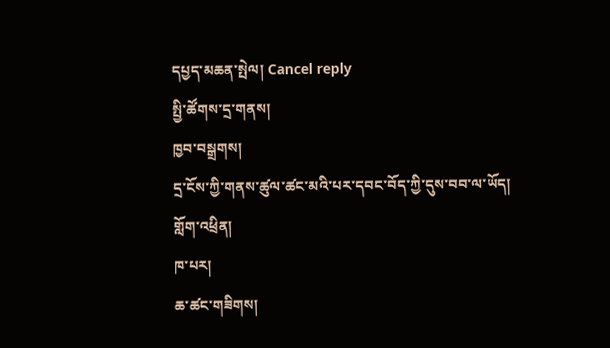དཔྱད་མཆན་སྤེལ། Cancel reply
སྤྱི་ཚོགས་དྲ་གནས།
ཁྱབ་བསྒྲགས།
དྲ་ངོས་ཀྱི་གནས་ཚུལ་ཚང་མའི་པར་དབང་བོད་ཀྱི་དུས་བབ་ལ་ཡོད།
གློག་འཕྲིན།
ཁ་པར།
ཆ་ཚང་གཟིགས།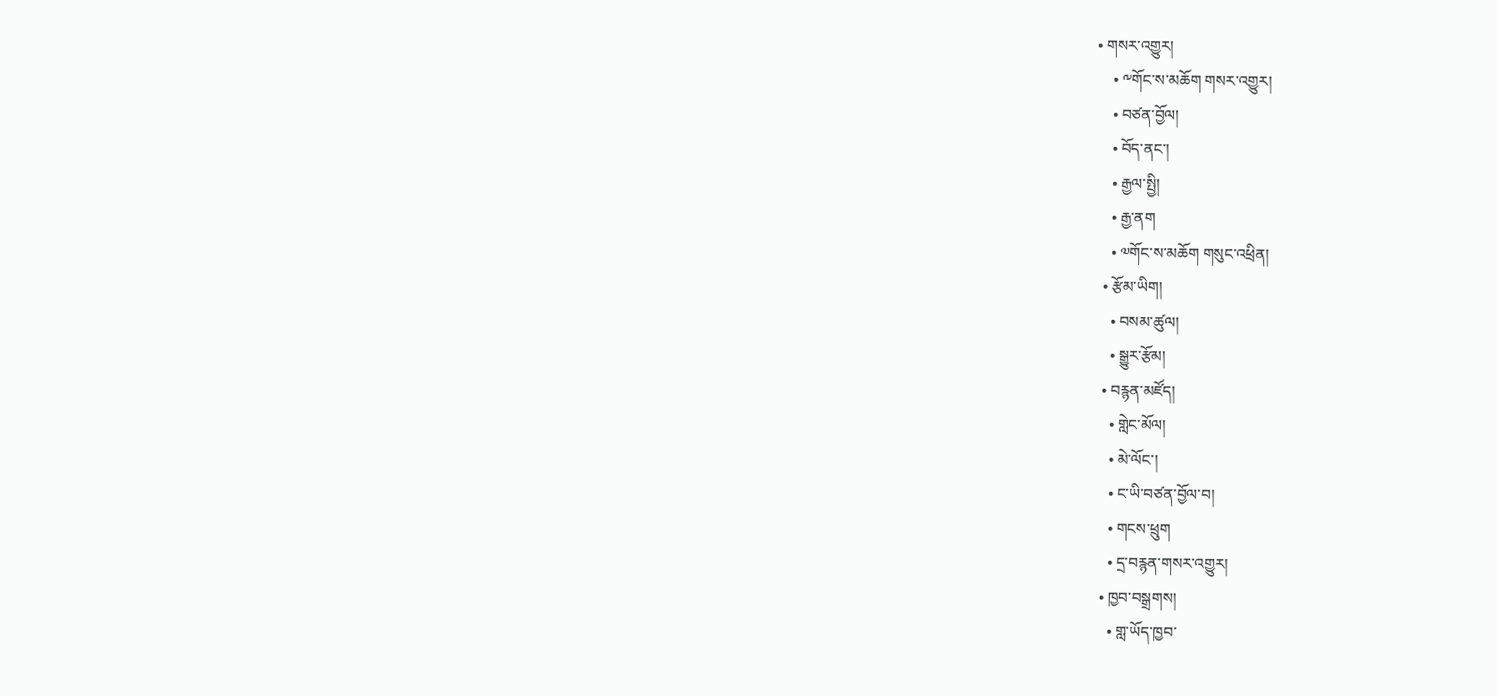• གསར་འགྱུར།
    • ༸གོང་ས་མཆོག གསར་འགྱུར།
    • བཙན་བྱོལ།
    • བོད་ནང་།
    • རྒྱལ་སྤྱི།
    • རྒྱ་ནག
    • ༧གོང་ས་མཆོག གསུང་འཕྲིན།
  • རྩོམ་ཡིག།
    • བསམ་ཚུལ།
    • སྒྱུར་རྩོམ།
  • བརྙན་མཛོད།
    • གླེང་མོལ།
    • མེ་ལོང་།
    • ང་ཡི་བཙན་བྱོལ་བ།
    • གངས་ཕྲུག
    • དྲ་བརྙན་གསར་འགྱུར།
  • ཁྱབ་བསྒྲགས།
    • གླ་ཡོད་ཁྱབ་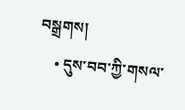བསྒྲགས།
    • དུས་བབ་ཀྱི་གསལ་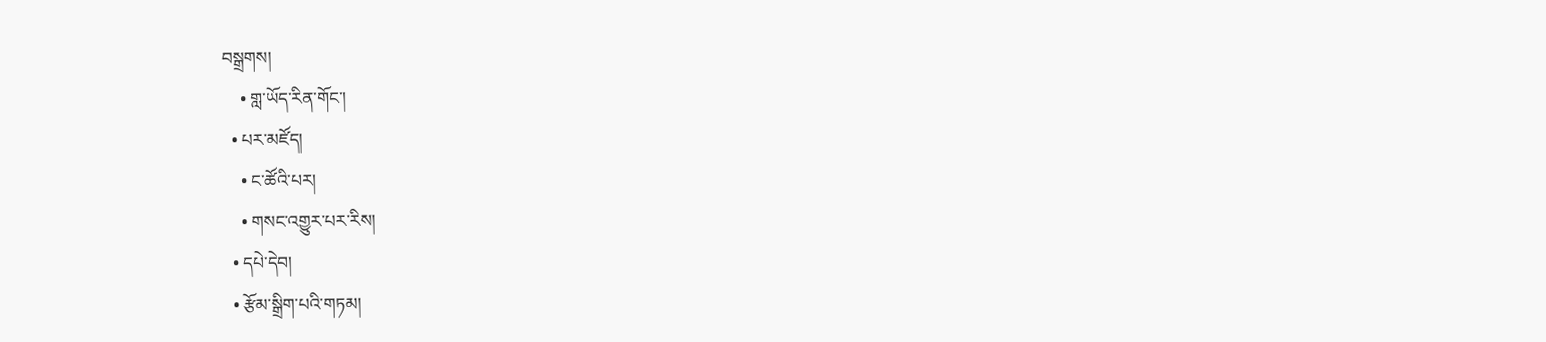བསྒྲགས།
    • གླ་ཡོད་རིན་གོང་།
  • པར་མཛོད།
    • ང་ཚོའི་པར།
    • གསང་འགྱུར་པར་རིས།
  • དཔེ་དེབ།
  • རྩོམ་སྒྲིག་པའི་གཏམ།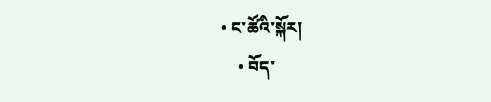• ང་ཚོའི་སྐོར།
    • བོད་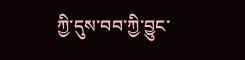ཀྱི་དུས་བབ་ཀྱི་བྱུང་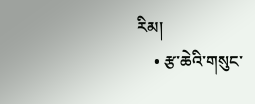རིམ།
    • རྩ་ཆེའི་གསུང་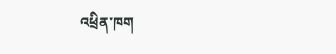འཕྲིན་ཁག